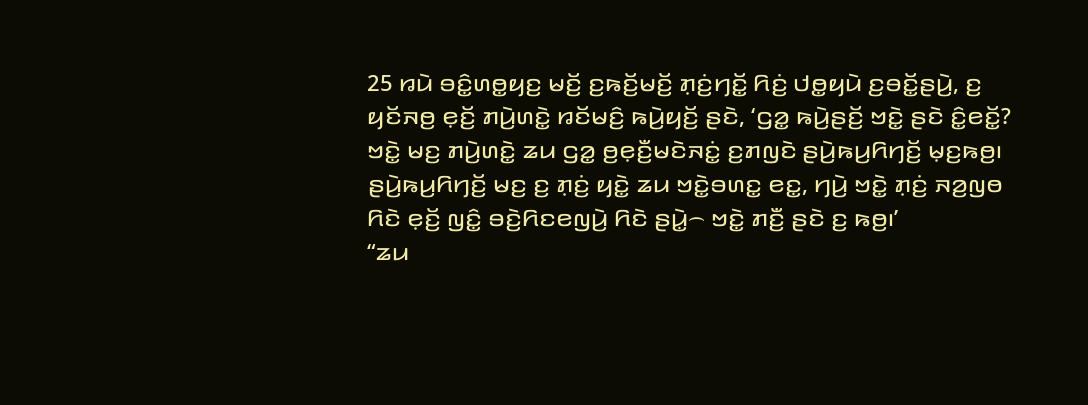25 ꤙꤣꤧ ꤋꤢꤨ꤭ꤛꤥ꤭ꤟꤢ꤬ ꤗꤢꤩ꤬ ꤢ꤬ꤒꤢꤩ꤬ꤗꤢꤩ꤬ ꤊ꤫ꤢꤦ꤬ꤚꤢꤩ꤭ ꤖꤢꤦ꤬ ꤓꤥ꤭ꤟꤣꤧ ꤢ꤬ꤋꤢꤩ꤭ꤔꤣꤧ꤬, ꤢ꤬ ꤟꤢꤩꤏꤥ꤬ ꤕ꤫ꤢꤩ꤬ ꤊꤣꤧ꤬ꤛꤢꤧ꤭ ꤙꤢꤩꤗꤢꤨ꤬ ꤒꤣꤧ꤬ꤟꤢꤩ꤬ ꤔꤢꤧ, ‘ꤞꤤ꤭ ꤒꤣꤧ꤬ꤔꤢꤩ꤬ ꤠꤢꤧ꤭ ꤔꤢꤧ ꤢꤨ꤭ꤕꤢꤩ꤭? ꤠꤢꤧ꤭ ꤗꤢ꤬ ꤊꤣꤧ꤬ꤛꤢꤧ꤭ ꤘꤣ ꤞꤤ꤭ ꤥ꤬ꤕ꤫ꤢꤪ꤬ꤗꤢꤧꤏꤢꤦ꤭ ꤢ꤬ꤊꤜꤢꤧ ꤔꤣꤧ꤬ꤒꤣ꤬ꤖꤚꤢꤩ꤬ ꤗ꤫ꤢ꤬ꤒꤥ꤬꤯ ꤔꤣꤧ꤬ꤒꤣ꤬ꤖꤚꤢꤩ꤬ ꤗꤢ꤬ ꤢ꤬ ꤊ꤫ꤢꤦ꤬ ꤟꤢꤧ꤭ ꤘꤣ ꤠꤢꤧ꤭ꤋꤛꤢ꤭ ꤕꤢ꤭, ꤚꤣꤧ꤬ ꤠꤢꤧ꤭ ꤊ꤫ꤢꤦ꤬ ꤏꤤ꤬ꤜꤥ ꤖꤢꤧ ꤕ꤫ꤢꤩ꤬ ꤜꤢꤨ꤭ ꤋꤢꤧ꤬ꤖꤢꤕꤜꤣꤧ꤬ ꤖꤢꤧ ꤔꤣꤧ꤭꤮ ꤠꤢꤧ꤭ ꤊꤢꤪ꤬ ꤔꤢꤧ ꤢ꤬ ꤒꤥ꤬꤯’
“ꤘꤣ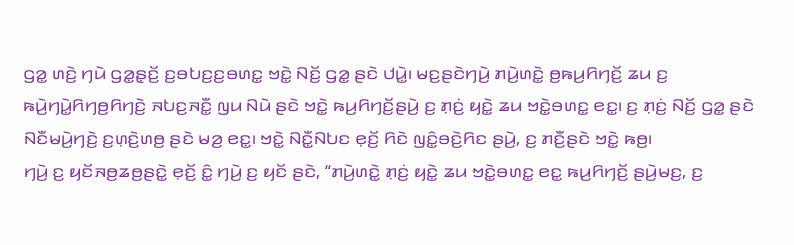ꤞꤤ꤭ ꤛꤢꤧ꤬ ꤚꤣꤧ ꤞꤤ꤭ꤔ꤫ꤢꤩ꤬ ꤢ꤬ꤋꤝꤢ꤬ꤢ꤬ꤋꤛꤢ꤭ ꤠꤢꤧ꤭ ꤡꤢꤩ꤬ ꤞꤤ꤭ ꤔꤢꤧ ꤓꤣꤧ꤭꤯ ꤗꤢ꤬ꤔꤢꤧꤚꤣꤧ꤬ ꤊꤣꤧ꤬ꤛꤢꤧ꤭ ꤥ꤬ꤒꤣ꤬ꤖꤚꤢꤩ꤬ ꤘꤣ ꤢ꤬ ꤒꤣꤧ꤬ꤚꤣꤧ꤭ꤖꤚꤥ꤬ꤖꤚꤢꤧ꤬ ꤏꤝꤢ꤬ꤏꤢꤪ꤭ ꤜꤣ ꤡꤣꤧ ꤔꤢꤧ ꤠꤢꤧ꤭ ꤒꤣ꤬ꤖꤚꤢꤩ꤬ꤔꤣꤧ꤬ ꤢ꤬ ꤊ꤫ꤢꤦ꤬ ꤟꤢꤧ꤭ ꤘꤣ ꤠꤢꤧ꤭ꤋꤛꤢ꤭ ꤕꤢ꤭꤯ ꤢ꤬ ꤊ꤫ꤢꤦ꤬ ꤡꤢꤩ꤬ ꤞꤤ꤭ ꤔꤢꤧ ꤡꤢꤪꤗꤣꤧ꤬ꤚꤢꤧ꤬ ꤢ꤬ꤛ꤫ꤢꤧ꤬ꤛꤥ꤬ ꤔꤢꤧ ꤗꤤ꤬ ꤕꤢ꤭꤯ ꤠꤢꤧ꤭ ꤡꤢꤪ꤭ꤡꤝꤢ ꤕ꤫ꤢꤩ꤬ ꤖꤢꤧ ꤜꤢꤨ꤭ꤋꤢꤧ꤬ꤖꤢ ꤔꤣꤧ꤬, ꤢ꤬ ꤊꤢꤪ꤬ꤔꤢꤧ ꤠꤢꤧ꤭ ꤒꤥ꤬꤯
ꤚꤣꤧ꤬ ꤢ꤬ ꤟꤢꤩꤏꤥ꤬ꤘꤥ꤬ꤔꤢꤧ꤭ ꤕ꤫ꤢꤩ꤬ ꤢꤨ꤭ ꤚꤣꤧ꤬ ꤢ꤬ ꤟꤢꤩ ꤔꤢꤧ, “ꤊꤣꤧ꤬ꤛꤢꤧ꤭ ꤊ꤫ꤢꤦ꤬ ꤟꤢꤧ꤭ ꤘꤣ ꤠꤢꤧ꤭ꤋꤛꤢ꤭ ꤕꤢ꤭ ꤒꤣ꤬ꤖꤚꤢꤩ꤬ ꤔꤣꤧ꤬ꤗꤢ꤬, ꤢ꤬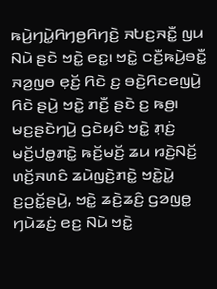ꤒꤣꤧ꤬ꤚꤣꤧ꤭ꤖꤚꤥ꤬ꤖꤚꤢꤧ꤬ ꤏꤝꤢ꤬ꤏꤢꤪ꤭ ꤜꤣ ꤡꤣꤧ ꤔꤢꤧ ꤠꤢꤧ꤭ ꤕꤢ꤭꤯ ꤠꤢꤧ꤭ ꤍꤢꤪ꤬ꤒꤣꤧ꤬ꤋꤢꤪ꤭ ꤏꤤ꤬ꤜꤥ ꤕ꤫ꤢꤩ꤬ ꤖꤢꤧ ꤢ꤬ ꤋꤢꤧ꤬ꤖꤢꤕꤜꤣꤧ꤬ ꤖꤢꤧ ꤔꤣꤧ꤬ ꤠꤢꤧ꤭ ꤊꤢꤪ꤬ ꤔꤢꤧ ꤢ꤬ ꤒꤥ꤬꤯
ꤗꤢ꤬ꤔꤢꤧꤚꤣꤧ꤬ ꤞꤢꤧꤟꤢꤨ ꤠꤢꤧ꤭ ꤊ꤫ꤢꤦ꤬ ꤗꤢꤩ꤬ꤓꤥ꤭ꤊꤢꤧ꤭ ꤒꤢꤩ꤬ꤗꤢꤩ꤬ ꤘꤣ ꤙꤢꤧ꤬ꤡꤢꤩ꤬ ꤛꤢꤩ꤬ꤏꤛꤢꤨ ꤘꤣꤧꤜꤢꤧ꤬ꤊꤢꤧ꤭ ꤠꤢꤧ꤭ꤣꤧ꤭ ꤢ꤬ꤑꤢꤩ꤭ꤔꤣꤧ꤬, ꤠꤢꤧ꤭ ꤘꤢꤧ꤬ꤘꤢꤨ꤬ ꤞꤤꤜꤥ꤭ ꤚꤣꤧꤘꤢꤦ꤬ ꤕꤢ꤬ ꤡꤣꤧ ꤠꤢꤧ꤭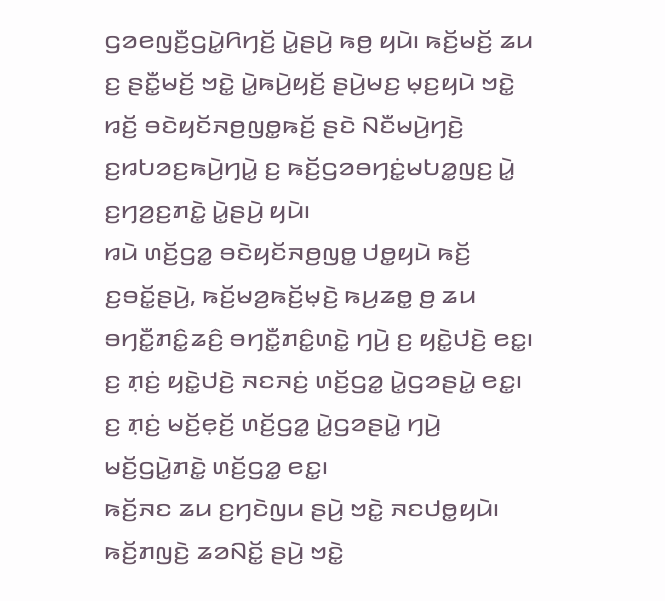ꤞꤤꤕꤜꤢꤪ꤬ꤞꤣꤧ꤭ꤖꤚꤢꤩ꤬ ꤣꤧ꤭ꤔꤣꤧ꤬ ꤒꤥ꤬ ꤟꤣꤧ꤯ ꤒꤢꤩ꤬ꤗꤢꤩ꤬ ꤘꤣ ꤢ꤬ ꤔꤢꤪ꤭ꤗꤢꤩ꤬ ꤠꤢꤧ꤭ ꤣꤧ꤭ꤒꤣꤧ꤬ꤟꤢꤩ꤬ ꤔꤣꤧ꤬ꤗꤢ꤬ ꤗ꤫ꤢ꤬ꤟꤣꤧ ꤠꤢꤧ꤭ ꤙꤢꤩ꤬ ꤋꤢꤧꤟꤢꤩꤏꤥ꤬ꤜꤥ꤭ꤒꤢꤩ꤬ ꤔꤢꤧ ꤡꤢꤪꤗꤣꤧ꤬ꤚꤢꤧ꤬ ꤢ꤬ꤙꤝꤤꤢ꤬ꤒꤣꤧ꤬ꤚꤣꤧ꤭ ꤢ꤬ ꤒꤢꤩ꤬ꤞꤤꤋꤚꤢꤦ꤭ꤗꤝꤤ꤭ꤜꤢ꤬ ꤣꤧ꤭ ꤢ꤬ꤚꤤ꤬ꤢ꤬ꤊꤢꤧ꤭ ꤣꤧ꤭ꤔꤣꤧ꤬ ꤟꤣꤧ꤯
ꤙꤣꤧ ꤛꤢꤩ꤬ꤞꤤ꤭ ꤋꤢꤧꤟꤢꤩꤏꤥ꤬ꤜꤥ꤭ ꤓꤥ꤭ꤟꤣꤧ ꤒꤢꤩ꤬ ꤢ꤬ꤋꤢꤩ꤭ꤔꤣꤧ꤬, ꤒꤢꤩ꤬ꤗꤤ꤬ꤒꤢꤩ꤬ꤗ꤫ꤢꤧ꤬ ꤒꤣ꤬ꤘꤥ꤭ ꤥ꤬ ꤘꤣ ꤋꤚꤢꤪ꤭ꤊꤢꤨ꤭ꤘꤢꤨ꤬ ꤋꤚꤢꤪ꤭ꤊꤢꤨ꤭ꤛꤢꤧ꤭ ꤚꤣꤧ꤬ ꤢ꤬ ꤟꤢꤧ꤭ꤓꤢꤧ꤬ ꤕꤢ꤭꤯ ꤢ꤬ ꤊ꤫ꤢꤦ꤬ ꤟꤢꤧ꤭ꤓꤢꤧ꤬ ꤏꤢꤏꤢꤦ꤬ ꤛꤢꤩ꤬ꤞꤤ꤭ ꤣꤧ꤭ꤞꤤꤔꤣꤧ꤭ ꤕꤢ꤭꤯ ꤢ꤬ ꤊ꤫ꤢꤦ꤬ ꤗꤢꤩ꤬ꤕ꤫ꤢꤩ꤬ ꤛꤢꤩ꤬ꤞꤤ꤭ ꤣꤧ꤭ꤞꤤꤔꤣꤧ꤭ ꤚꤣꤧ꤬ ꤗꤢꤩ꤬ꤞꤣꤧ꤭ꤊꤢꤧ꤭ ꤛꤢꤩ꤬ꤞꤤ꤭ ꤕꤢ꤭꤯
ꤒꤢꤩ꤬ꤏꤢ ꤘꤣ ꤢ꤬ꤚꤢꤧꤜꤣ ꤔꤣꤧ꤬ ꤠꤢꤧ꤭ ꤏꤢꤓꤥ꤭ꤟꤣꤧ꤯ ꤒꤢꤩ꤬ꤊꤜꤢꤧ꤬ ꤘꤤꤡꤢꤩ꤭ ꤔꤣꤧ꤬ ꤠꤢꤧ꤭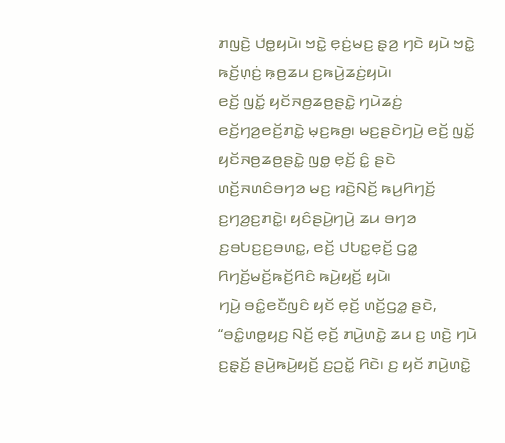ꤊꤜꤢꤧ꤬ ꤓꤥ꤭ꤟꤣꤧ꤯ ꤠꤢꤧ꤭ ꤕ꤫ꤢꤦ꤬ꤗꤢ꤬ ꤔ꤫ꤤ꤬ ꤚꤢꤧ ꤟꤣꤧ ꤠꤢꤧ꤭ ꤒꤢꤩ꤬ꤛ꤫ꤢꤦ꤬ ꤒ꤫ꤥ꤬ꤘꤣ ꤢ꤬ꤒꤣꤧ꤬ꤘꤢꤦ꤬ꤟꤣꤧ꤯
ꤕꤢꤩ꤬ ꤜꤢꤩ꤭ ꤟꤢꤩꤏꤥ꤬ꤘꤥ꤬ꤔꤢꤧ꤭ ꤚꤣꤧꤘꤢꤦ꤬ ꤕꤢꤩ꤬ꤚꤤ꤬ꤕꤢꤩ꤬ꤊꤢꤧ꤭ ꤗ꤫ꤢ꤬ꤒꤥ꤬꤯ ꤗꤢ꤬ꤔꤢꤧꤚꤣꤧ꤬ ꤕꤢꤩ꤬ ꤜꤢꤩ꤭ ꤟꤢꤩꤏꤥ꤬ꤘꤥ꤬ꤔꤢꤧ꤭ ꤜꤥ꤭ ꤕ꤫ꤢꤩ꤬ ꤢꤨ꤭ ꤔꤢꤧ ꤛꤢꤩ꤬ꤏꤛꤢꤨꤋꤚꤤ ꤗꤢ꤬ ꤙꤢꤧ꤬ꤡꤢꤩ꤬ ꤒꤣ꤬ꤖꤚꤢꤩ꤬ ꤢ꤬ꤚꤤ꤬ꤢ꤬ꤊꤢꤧ꤭꤯ ꤟꤢꤨꤔꤣꤧ꤬ꤚꤣꤧ꤬ ꤘꤣ ꤋꤚꤤ ꤢ꤬ꤋꤝꤢ꤬ꤢ꤬ꤋꤛꤢ꤭, ꤕꤢꤩ꤬ ꤓꤝꤢ꤭ꤕ꤫ꤢꤩ꤬ ꤞꤤ꤭ ꤖꤚꤢꤩ꤬ꤗꤢꤩ꤬ꤒꤢꤩ꤬ꤖꤢꤨ ꤒꤣꤧ꤬ꤟꤢꤩ꤬ ꤟꤣꤧ꤯
ꤚꤣꤧ꤬ ꤋꤢꤨ꤭ꤕꤢꤪꤜꤢꤨ ꤟꤢꤩ ꤕ꤫ꤢꤩ꤬ ꤛꤢꤩ꤬ꤞꤤ꤭ ꤔꤢꤧ, “ꤋꤢꤨ꤭ꤛꤥ꤭ꤟꤢ꤬ ꤡꤢꤩ꤬ ꤕ꤫ꤢꤩ꤬ ꤊꤣꤧ꤬ꤛꤢꤧ꤭ ꤘꤣ ꤢ꤬ ꤛꤢꤧ꤬ ꤚꤣꤧ ꤢ꤬ꤔ꤫ꤢꤩ꤬ ꤔꤣꤧ꤬ꤒꤣꤧ꤬ꤟꤢꤩ꤬ ꤢ꤬ꤑꤢꤩ꤭ ꤖꤢꤧ꤯ ꤢ꤬ ꤟꤢꤩ ꤊꤣꤧ꤬ꤛꤢꤧ꤭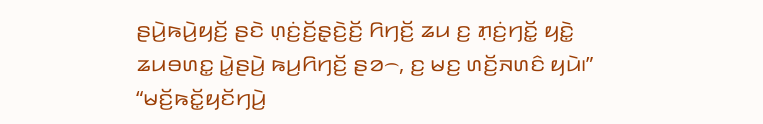ꤔꤣꤧ꤬ꤒꤣꤧ꤬ꤟꤢꤩ꤬ ꤔꤢꤧ ꤛ꤫ꤢꤦ꤬ꤢꤩ꤬ꤔ꤫ꤢꤧ꤬ꤢꤩ꤬ ꤖꤚꤢꤩ꤬ ꤘꤣ ꤢ꤬ ꤊ꤫ꤢꤦ꤬ꤚꤢꤩ꤭ ꤟꤢꤧ꤭ ꤘꤣꤋꤛꤢ꤭ ꤣꤧ꤭ꤔꤣꤧ꤬ ꤒꤣ꤬ꤖꤚꤢꤩ꤬ ꤔꤤ꤮, ꤢ꤬ ꤗꤢ꤬ ꤛꤢꤩ꤬ꤏꤛꤢꤨ ꤟꤣꤧ꤯”
“ꤗꤢꤩ꤬ꤒꤢꤩ꤭ꤟꤢꤩꤚꤣꤧ꤬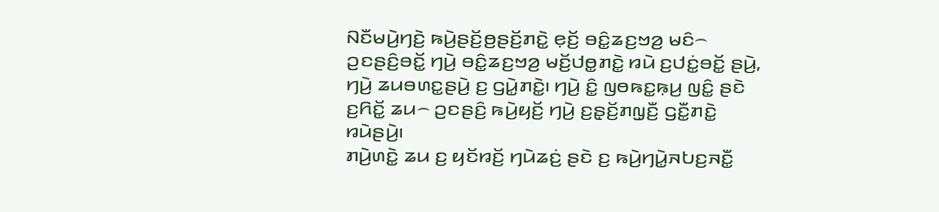ꤡꤢꤪꤗꤣꤧ꤬ꤚꤢꤧ꤬ ꤒꤣꤧ꤬ꤔꤢꤩ꤬ꤥ꤬ꤔꤢꤩ꤬ꤊꤢꤧ꤭ ꤕ꤫ꤢꤩ꤬ ꤋꤢꤨ꤭ꤘꤢ꤬ꤠꤤ꤬ ꤗꤢꤨ꤮ ꤑꤢꤔꤢꤨ꤬ꤋꤢꤩ꤭ ꤚꤣꤧ꤬ ꤋꤢꤨ꤭ꤘꤢ꤬ꤠꤤ꤬ ꤗꤢꤩ꤬ꤓꤥ꤭ꤊꤢꤧ꤭ ꤙꤣꤧ ꤢ꤬ꤓꤢꤦ꤭ꤋꤢꤩ꤭ ꤔꤣꤧ꤬, ꤚꤣꤧ꤬ ꤘꤣꤋꤛꤢ꤭ꤔꤣꤧ꤬ ꤢ꤬ ꤞꤣꤧ꤭ꤊꤢꤧ꤭꤯ ꤚꤣꤧ꤬ ꤢꤨ꤭ ꤜꤥꤒꤢ꤭ꤒ꤫ꤣ꤬ ꤜꤢꤨ꤭ ꤔꤢꤧ ꤢ꤬ꤖꤢꤩ꤭ ꤘꤣ꤮ ꤑꤢꤔꤢꤨ꤬ ꤒꤣꤧ꤬ꤟꤢꤩ꤬ ꤚꤣꤧ꤬ ꤢ꤬ꤔ꤫ꤢꤩ꤬ꤊꤜ꤫ꤢꤪ꤬ ꤞꤢꤪ꤭ꤊꤢꤧ꤭ ꤙꤣꤧꤔꤣꤧ꤬꤯
ꤊꤣꤧ꤬ꤛꤢꤧ꤭ ꤘꤣ ꤢ꤬ ꤟꤢꤩꤙꤢꤩ꤬ ꤚꤣꤧꤘꤢꤦ꤬ ꤔꤢꤧ ꤢ꤬ ꤒꤣꤧ꤬ꤚꤣꤧ꤭ꤏꤝꤢ꤬ꤏꤢꤪ꤭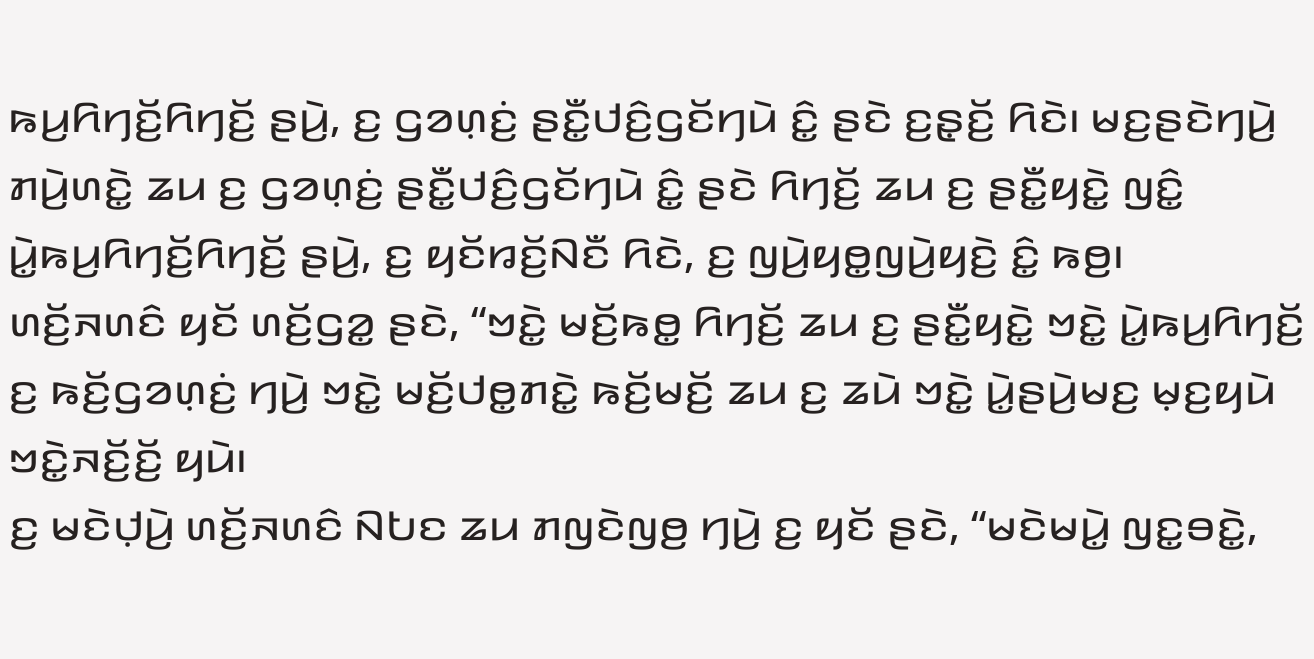ꤒꤣ꤬ꤖꤚꤢꤩ꤬ꤖꤚꤢꤩ꤬ ꤔꤣꤧ꤬, ꤢ꤬ ꤞꤤꤛ꤫ꤢꤦ꤬ ꤔꤢꤪ꤭ꤓꤢꤨ꤬ꤞꤢꤩꤚꤣꤧ ꤢꤨ꤭ ꤔꤢꤧ ꤢ꤬ꤔ꤫ꤢꤩ꤬ ꤖꤢꤧ꤯ ꤗꤢ꤬ꤔꤢꤧꤚꤣꤧ꤬ ꤊꤣꤧ꤬ꤛꤢꤧ꤭ ꤘꤣ ꤢ꤬ ꤞꤤꤛ꤫ꤢꤦ꤬ ꤔꤢꤪ꤭ꤓꤢꤨ꤬ꤞꤢꤩꤚꤣꤧ ꤢꤨ꤭ ꤔꤢꤧ ꤖꤚꤢꤩ꤬ ꤘꤣ ꤢ꤬ ꤔꤢꤪ꤭ꤟꤢꤧ꤭ ꤜꤢꤨ꤭ ꤣꤧ꤭ꤒꤣ꤬ꤖꤚꤢꤩ꤬ꤖꤚꤢꤩ꤬ ꤔꤣꤧ꤬, ꤢ꤬ ꤟꤢꤩꤙꤢꤩ꤬ꤡꤢꤪ ꤖꤢꤧ, ꤢ꤬ ꤜꤣꤧ꤬ꤟꤥ꤭ꤜꤣꤧ꤬ꤟꤢꤧ꤬ ꤢꤨ꤭ ꤒꤥ꤬꤯
ꤛꤢꤩ꤬ꤏꤛꤢꤨ ꤟꤢꤩ ꤛꤢꤩ꤬ꤞꤤ꤭ ꤔꤢꤧ, “ꤠꤢꤧ꤭ ꤗꤢꤩ꤬ꤒꤥ꤭ ꤖꤚꤢꤩ꤬ ꤘꤣ ꤢ꤬ ꤔꤢꤪ꤭ꤟꤢꤧ꤭ ꤠꤢꤧ꤭ ꤣꤧ꤭ꤒꤣ꤬ꤖꤚꤢꤩ꤬ ꤢ꤬ ꤒꤢꤩ꤬ꤞꤤꤛ꤫ꤢꤦ꤬ ꤚꤣꤧ꤬ ꤠꤢꤧ꤭ ꤗꤢꤩ꤬ꤓꤥ꤭ꤊꤢꤧ꤭ ꤒꤢꤩ꤬ꤗꤢꤩ꤬ ꤘꤣ ꤢ꤬ ꤘꤣꤧ ꤠꤢꤧ꤭ ꤣꤧ꤭ꤔꤣꤧ꤬ꤗꤢ꤬ ꤗ꤫ꤢ꤬ꤟꤣꤧ ꤠꤢꤧ꤭ꤏꤢꤩ꤬ꤢꤩ꤬ ꤟꤣꤧ꤯
ꤢ꤬ ꤗꤢꤧꤓ꤫ꤣꤧ꤬ ꤛꤢꤩ꤬ꤏꤛꤢꤨ ꤡꤝꤢ ꤘꤣ ꤊꤜꤢꤧꤜꤥ꤬ ꤚꤣꤧ꤬ ꤢ꤬ ꤟꤢꤩ ꤔꤢꤧ, “ꤗꤢꤧꤗꤣꤧ꤭ ꤜꤢ꤭ꤋꤢꤧ꤭,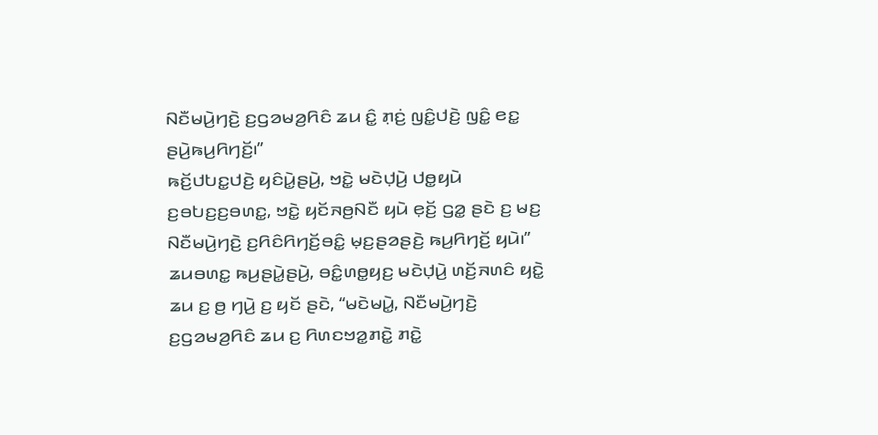ꤡꤢꤪꤗꤣꤧ꤬ꤚꤢꤧ꤬ ꤢ꤬ꤞꤤꤗꤤ꤬ꤖꤢꤨ ꤘꤣ ꤢꤨ꤭ ꤊ꤫ꤢꤦ꤬ ꤜꤢꤨ꤭ꤓꤢꤧ꤬ ꤜꤢꤨ꤭ ꤕꤢ꤭ ꤔꤣꤧ꤬ꤒꤣ꤬ꤖꤚꤢꤩ꤬꤯”
ꤒꤢꤩ꤬ꤓꤝꤢ꤭ꤓꤢꤧ꤬ ꤟꤢꤨꤣꤧ꤭ꤔꤣꤧ꤬, ꤠꤢꤧ꤭ ꤗꤢꤧꤓ꤫ꤣꤧ꤬ ꤓꤥ꤭ꤟꤣꤧ ꤢ꤬ꤋꤝꤢ꤬ꤢ꤬ꤋꤛꤢ꤭, ꤠꤢꤧ꤭ ꤟꤢꤩꤏꤥ꤬ꤡꤢꤪ ꤟꤣꤧ ꤕ꤫ꤢꤩ꤬ ꤞꤤ꤭ ꤔꤢꤧ ꤢ꤬ ꤗꤢ꤬ ꤡꤢꤪꤗꤣꤧ꤬ꤚꤢꤧ꤬ ꤢ꤬ꤖꤢꤨꤖꤚꤢꤩ꤬ꤋꤢꤨ꤭ ꤗ꤫ꤢ꤬ꤔꤤꤔꤢꤧ꤬ ꤒꤣ꤬ꤖꤚꤢꤩ꤬ ꤟꤣꤧ꤯”
ꤘꤣꤋꤛꤢ꤭ ꤒꤣ꤬ꤔꤣꤧ꤭ꤔꤣꤧ꤬, ꤋꤢꤨ꤭ꤛꤥ꤭ꤟꤢ꤬ ꤗꤢꤧꤓ꤫ꤣꤧ꤬ ꤛꤢꤩ꤬ꤏꤛꤢꤨ ꤟꤢꤧ꤭ ꤘꤣ ꤢ꤬ ꤥ꤬ ꤚꤣꤧ꤬ ꤢ꤬ ꤟꤢꤩ ꤔꤢꤧ, “ꤗꤢꤧꤗꤣꤧ꤭, ꤡꤢꤪꤗꤣꤧ꤬ꤚꤢꤧ꤬ ꤢ꤬ꤞꤤꤗꤤ꤬ꤖꤢꤨ ꤘꤣ ꤢ꤬ ꤖꤛꤢꤠꤤ꤭ꤊꤢꤧ꤭ ꤊꤢꤧ꤭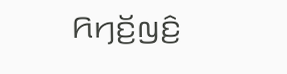ꤖꤚꤢꤩ꤬ꤜꤢꤨ꤬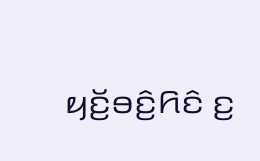ꤟꤢꤩ꤬ꤋꤢꤨ꤬ꤖꤢꤨ ꤢ꤬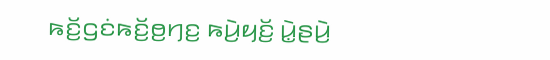ꤒꤢꤩ꤬ꤞꤢꤦꤒꤢꤩ꤬ꤥ꤬ꤚꤢ꤬ ꤒꤣꤧ꤬ꤟꤢꤩ꤬ ꤣꤧ꤭ꤔꤣꤧ꤬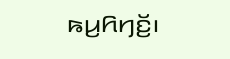ꤒꤣ꤬ꤖꤚꤢꤩ꤬꤯